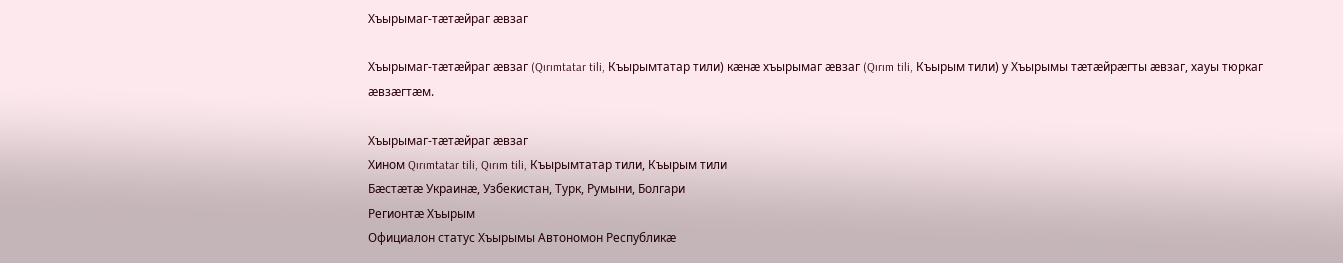Хъырымаг-тæтæйраг æвзаг

Хъырымаг-тæтæйраг æвзаг (Qırımtatar tili, Къырымтатар тили) кæнæ хъырымаг æвзаг (Qırım tili, Къырым тили) у Хъырымы тæтæйрæгты æвзаг, хауы тюркаг æвзæгтæм.

Хъырымаг-тæтæйраг æвзаг
Хином Qırımtatar tili, Qırım tili, Къырымтатар тили, Къырым тили
Бæстæтæ Украинæ, Узбекистан, Турк, Румыни, Болгари
Регионтæ Хъырым
Официалон статус Хъырымы Автономон Республикæ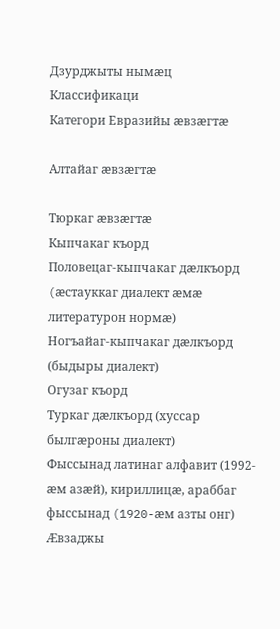Дзурджыты нымæц
Классификаци
Категори Евразийы æвзæгтæ

Алтайаг æвзæгтæ

Тюркаг æвзæгтæ
Кыпчакаг къорд
Половецаг-кыпчакаг дæлкъорд (æстауккаг диалект æмæ литературон нормæ)
Ногъайаг-кыпчакаг дæлкъорд (быдыры диалект)
Огузаг къорд
Туркаг дæлкъорд (хуссар былгæроны диалект)
Фыссынад латинаг алфавит (1992-æм азæй), кириллицæ, араббаг фыссынад (1920-æм азты онг)
Æвзаджы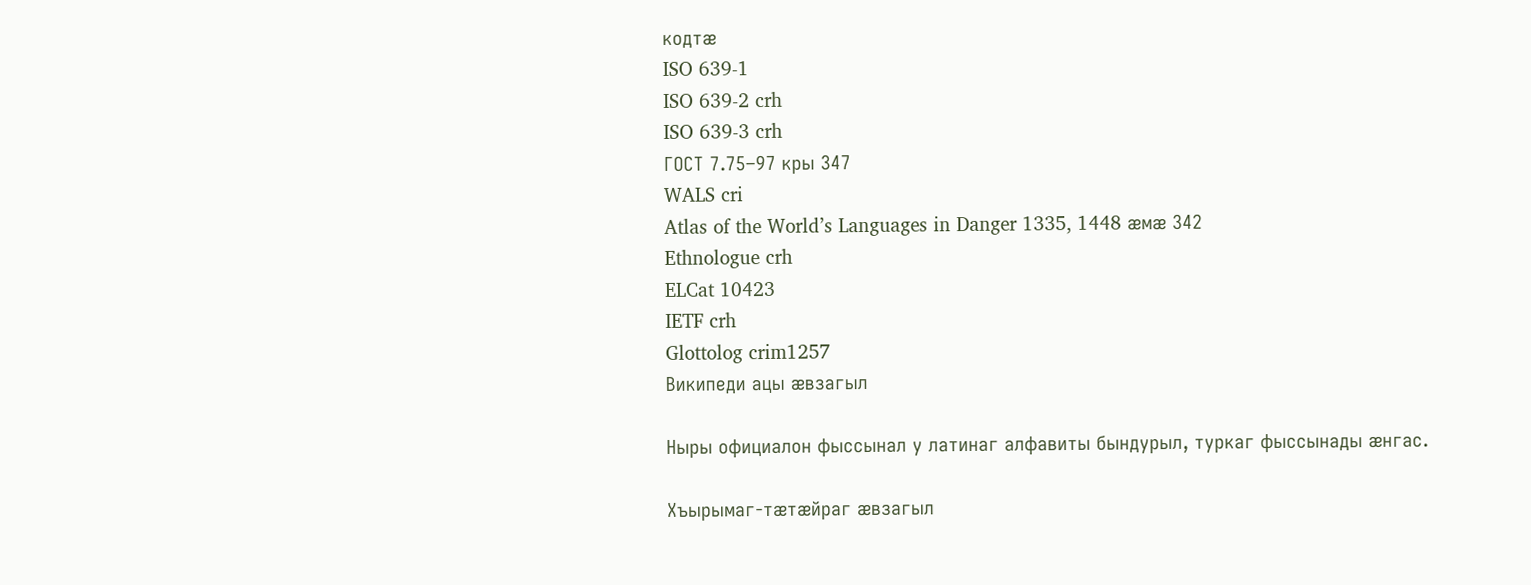кодтæ
ISO 639-1
ISO 639-2 crh
ISO 639-3 crh
ГОСТ 7.75–97 кры 347
WALS cri
Atlas of the World’s Languages in Danger 1335, 1448 æмæ 342
Ethnologue crh
ELCat 10423
IETF crh
Glottolog crim1257
Википеди ацы æвзагыл

Ныры официалон фыссынал у латинаг алфавиты бындурыл, туркаг фыссынады æнгас.

Хъырымаг-тæтæйраг æвзагыл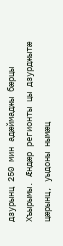дзурынц 250 мин адæймаджы бæрцы Хъырымы. Æндæр регионты цы дзурджытæ цæрынц, уыдоны нымæц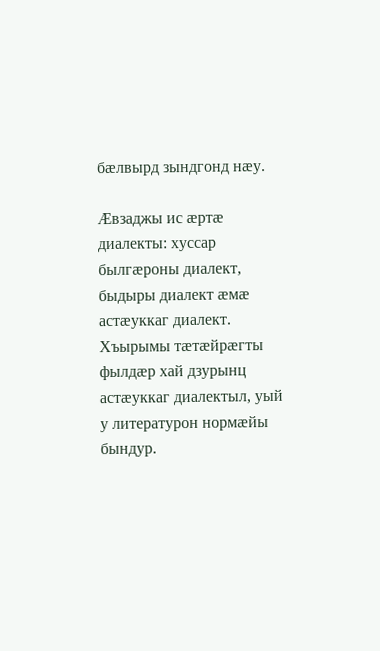бæлвырд зындгонд нæу.

Æвзаджы ис æртæ диалекты: хуссар былгæроны диалект, быдыры диалект æмæ астæуккаг диалект. Хъырымы тæтæйрæгты фылдæр хай дзурынц астæуккаг диалектыл, уый у литературон нормæйы бындур.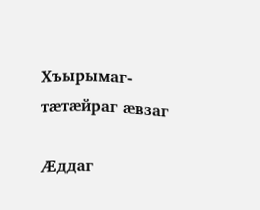Хъырымаг-тæтæйраг æвзаг

Æддаг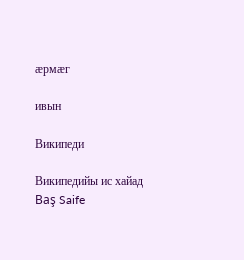æрмæг

ивын

Википеди

Википедийы ис хайад
Baş Saife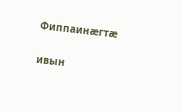Фиппаинæгтæ

ивын